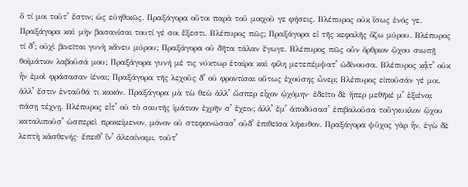ὅ τί μοι τοῦτʼ ἔστιν; ὡς εὐηθικῶς. Πραξάγορα οὔτοι παρὰ τοῦ μοιχοῦ γε φήσεις. Βλέπυρος οὐκ ἴσως ἑνός γε. Πραξάγορα καὶ μὴν βασανίσαι τουτί γέ σοι ἔξεστι. Βλέπυρος πῶς; Πραξάγορα εἰ τῆς κεφαλῆς ὄζω μύρου. Βλέπυρος τί δʼ; οὐχὶ βινεῖται γυνὴ κἄνευ μύρου; Πραξάγορα οὐ δῆτα τάλαν ἔγωγε. Βλέπυρος πῶς οὖν ὄρθριον ᾤχου σιωπῇ θοἰμάτιον λαβοῦσά μου; Πραξάγορα γυνή μέ τις νύκτωρ ἑταίρα καὶ φίλη μετεπέμψατʼ ὠδίνουσα. Βλέπυρος κᾆτʼ οὐκ ἦν ἐμοὶ φράσασαν ἰέναι; Πραξάγορα τῆς λεχοῦς δʼ οὐ φροντίσαι οὕτως ἐχούσης ὦνερ; Βλέπυρος εἰποῦσάν γέ μοι. ἀλλʼ ἔστιν ἐνταῦθά τι κακόν. Πραξάγορα μὰ τὼ θεὼ ἀλλʼ ὥσπερ εἶχον ᾠχόμην· ἐδεῖτο δὲ ἥπερ μεθῆκέ μʼ ἐξιέναι πάσῃ τέχνῃ. Βλέπυρος εἶτʼ οὐ τὸ σαυτῆς ἱμάτιον ἐχρῆν σʼ ἔχειν; ἀλλʼ ἔμʼ ἀποδύσασʼ ἐπιβαλοῦσα τοὔγκυκλον ᾤχου καταλιποῦσʼ ὡσπερεὶ προκείμενον, μόνον οὐ στεφανώσασʼ οὐδʼ ἐπιθεῖσα λήκυθον. Πραξάγορα ψῦχος γὰρ ἦν, ἐγὼ δὲ λεπτὴ κἀσθενής· ἔπειθʼ ἵνʼ ἀλεαίνοιμι, τοῦτʼ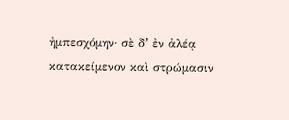ἠμπεσχόμην· σὲ δʼ ἐν ἀλέᾳ κατακείμενον καὶ στρώμασιν